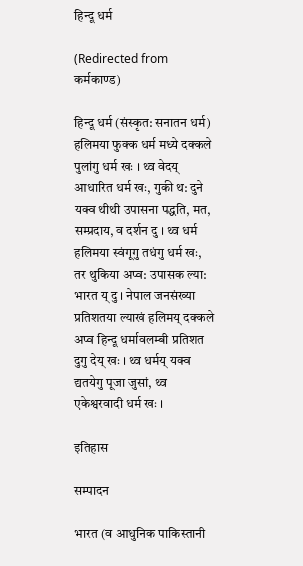हिन्दू धर्म

(Redirected from कर्मकाण्ड)

हिन्दू धर्म (संस्कृत: सनातन धर्म) हलिमया फुक्क धर्म मध्ये दक्कले पुलांगु धर्म खः । थ्व वेदय् आधारित धर्म खः, गुकी थ: दुने यक्व थीथी उपासना पद्धति, मत, सम्प्रदाय, व दर्शन दु । थ्व धर्म हलिमया स्वंगूगु तधंगु धर्म खः, तर थुकिया अप्व: उपासक ल्या: भारत य् दु । नेपाल जनसंख्या प्रतिशतया ल्याखं हलिमय् दक्कले अप्व हिन्दू धर्मावलम्बी प्रतिशत दुगु देय् खः । थ्व धर्मय् यक्व द्यतयेगु पूजा जुसां, थ्व एकेश्वरवादी धर्म खः ।

इतिहास

सम्पादन

भारत (व आधुनिक पाकिस्तानी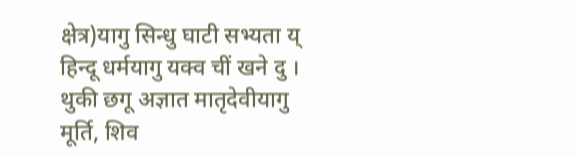क्षेत्र)यागु सिन्धु घाटी सभ्यता य् हिन्दू धर्मयागु यक्व चीं खने दु । थुकी छगू अज्ञात मातृदेवीयागु मूर्ति, शिव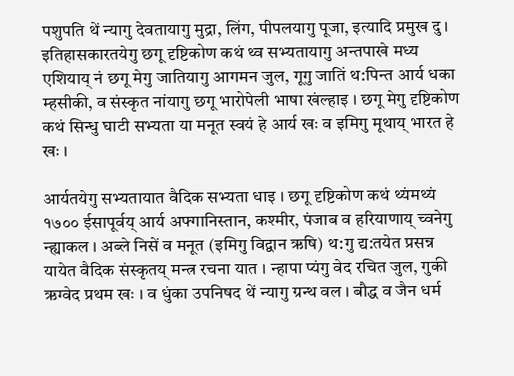पशुपति थें न्यागु देवतायागु मुद्रा, लिंग, पीपलयागु पूजा, इत्यादि प्रमुख दु । इतिहासकारतयेगु छगू दृष्टिकोण कथं थ्व सभ्यतायागु अन्तपाखे मध्य एशियाय् नं छगू मेगु जातियागु आगमन जुल, गूगु जातिं थ:पिन्त आर्य धका म्हसीकी, व संस्कृत नांयागु छगू भारोपेली भाषा खंल्हाइ । छगू मेगु दृष्टिकोण कथं सिन्धु घाटी सभ्यता या मनूत स्वयं हे आर्य खः व इमिगु मूथाय् भारत हे खः ।

आर्यतयेगु सभ्यतायात वैदिक सभ्यता धाइ । छगू दृष्टिकोण कथं थ्यंमथ्यं १७०० ईसापूर्वय् आर्य अफ्गानिस्तान, कश्मीर, पंजाब व हरियाणाय् च्वनेगु न्ह्याकल । अब्ले निसें व मनूत (इमिगु विद्वान ऋषि) थ:गु द्य:तयेत प्रसन्न यायेत वैदिक संस्कृतय् मन्त्र रचना यात । न्हापा प्यंगु वेद रचित जुल, गुकी ऋग्वेद प्रथम खः । व धुंका उपनिषद थें न्यागु ग्रन्थ वल । बौद्ध व जैन धर्म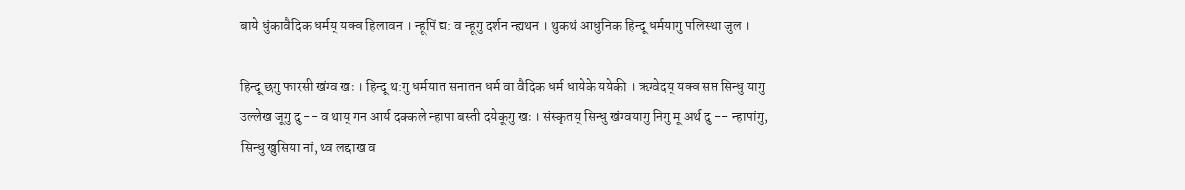बाये धुंकावैदिक धर्मय् यक्व हिलावन । न्हूपिं द्य: व न्हूगु दर्शन न्ह्यथन । थुकथं आधुनिक हिन्दू धर्मयागु पलिस्था जुल ।

हिन्दू छगु फारसी खंग्व खः । हिन्दू थ:गु धर्मयात सनातन धर्म वा वैदिक धर्म धायेके ययेकी । ऋग्वेदय् यक्व सप्त सिन्धु यागु उल्लेख जूगु दु -- व थाय् गन आर्य दक्कले न्हापा बस्ती दयेकूगु खः । संस्कृतय् सिन्धु खंग्वयागु निगु मू अर्थ दु -- न्हापांगु, सिन्धु खुसिया नां, थ्व लद्दाख व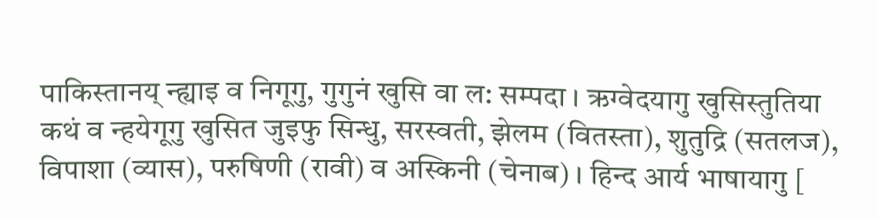पाकिस्तानय् न्ह्याइ व निगूगु, गुगुनं खुसि वा ल: सम्पदा । ऋग्वेदयागु खुसिस्तुतिया कथं व न्हयेगूगु खुसित जुइफु सिन्धु, सरस्वती, झेलम (वितस्ता), शुतुद्रि (सतलज), विपाशा (व्यास), परुषिणी (रावी) व अस्किनी (चेनाब) । हिन्द आर्य भाषायागु [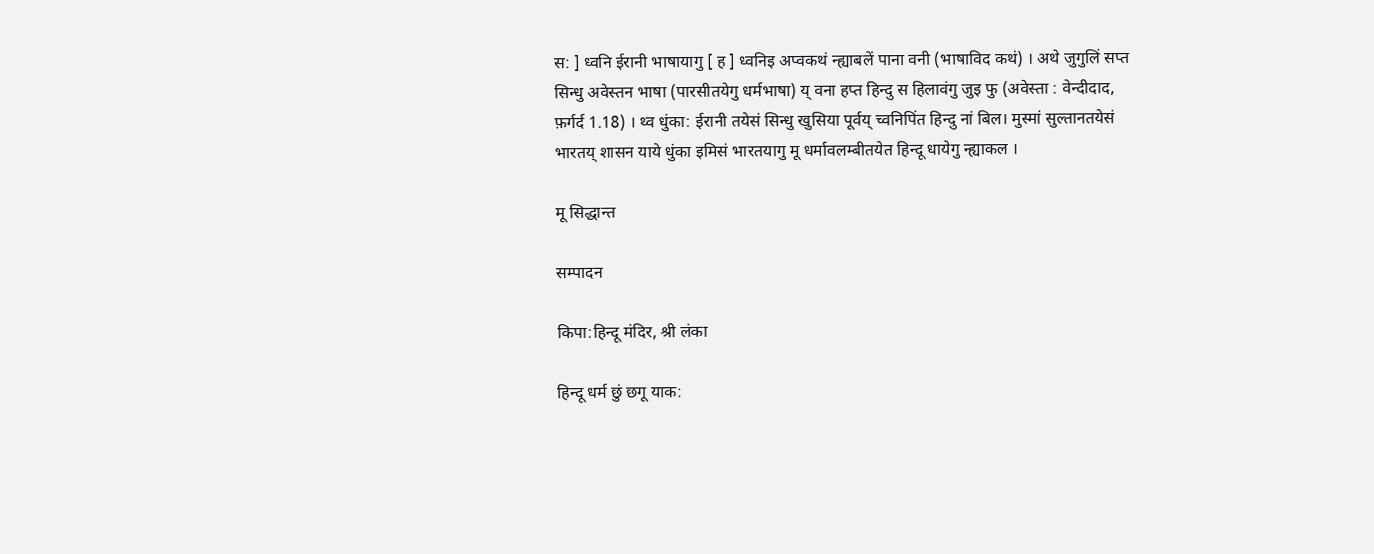स: ] ध्वनि ईरानी भाषायागु [ ह ] ध्वनिइ अप्वकथं न्ह्याबलें पाना वनी (भाषाविद कथं) । अथे जुगुलिं सप्त सिन्धु अवेस्तन भाषा (पारसीतयेगु धर्मभाषा) य् वना हप्त हिन्दु स हिलावंगु जुइ फु (अवेस्ता : वेन्दीदाद, फ़र्गर्द 1.18) । थ्व धुंका: ईरानी तयेसं सिन्धु खुसिया पूर्वय् च्वनिपिंत हिन्दु नां बिल। मुस्मां सुल्तानतयेसं भारतय् शासन याये धुंका इमिसं भारतयागु मू धर्मावलम्बीतयेत हिन्दू धायेगु न्ह्याकल ।

मू सिद्धान्त

सम्पादन

किपा:हिन्दू मंदिर, श्री लंका

हिन्दू धर्म छुं छगू याक: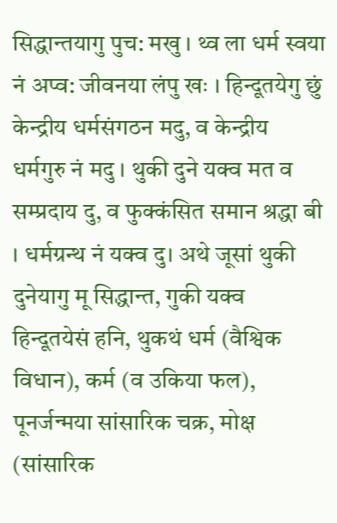सिद्धान्तयागु पुच: मखु । थ्व ला धर्म स्वया नं अप्व: जीवनया लंपु खः । हिन्दूतयेगु छुं केन्द्रीय धर्मसंगठन मदु, व केन्द्रीय धर्मगुरु नं मदु । थुकी दुने यक्व मत व सम्प्रदाय दु, व फुक्कंसित समान श्रद्धा बी । धर्मग्रन्थ नं यक्व दु। अथे जूसां थुकी दुनेयागु मू सिद्धान्त, गुकी यक्व हिन्दूतयेसं हनि, थुकथं धर्म (वैश्विक विधान), कर्म (व उकिया फल), पूनर्जन्मया सांसारिक चक्र, मोक्ष (सांसारिक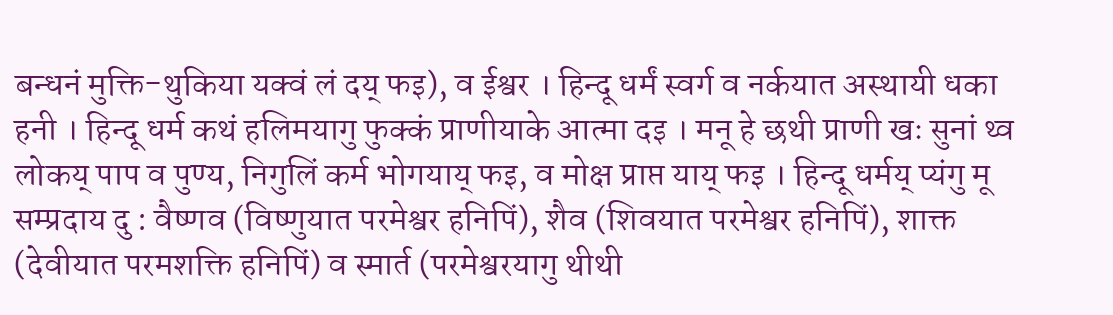बन्धनं मुक्ति-थुकिया यक्वं लं दय् फइ), व ईश्वर । हिन्दू धर्मं स्वर्ग व नर्कयात अस्थायी धका हनी । हिन्दू धर्म कथं हलिमयागु फुक्कं प्राणीयाके आत्मा दइ । मनू हे छथी प्राणी खः सुनां थ्व लोकय् पाप व पुण्य, निगुलिं कर्म भोगयाय् फइ, व मोक्ष प्राप्त याय् फइ । हिन्दू धर्मय् प्यंगु मू सम्प्रदाय दु : वैष्णव (विष्णुयात परमेश्वर हनिपिं), शैव (शिवयात परमेश्वर हनिपिं), शाक्त (देवीयात परमशक्ति हनिपिं) व स्मार्त (परमेश्वरयागु थीथी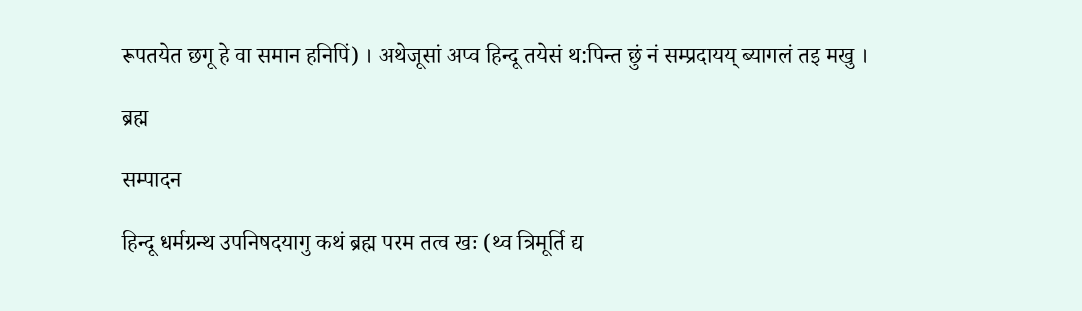रूपतयेत छगू हे वा समान हनिपिं) । अथेजूसां अप्व हिन्दू तयेसं थ:पिन्त छुं नं सम्प्रदायय् ब्यागलं तइ मखु ।

ब्रह्म

सम्पादन

हिन्दू धर्मग्रन्थ उपनिषदयागु कथं ब्रह्म परम तत्व खः (थ्व त्रिमूर्ति द्य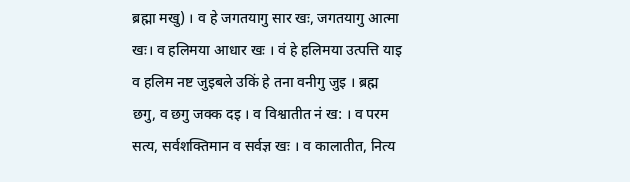ब्रह्मा मखु) । व हे जगतयागु सार खः, जगतयागु आत्मा खः। व हलिमया आधार खः । वं हे हलिमया उत्पत्ति याइ व हलिम नष्ट जुइबले उकिं हे तना वनीगु जुइ । ब्रह्म छगु, व छगु जक्क दइ । व विश्वातीत नं ख: । व परम सत्य, सर्वशक्तिमान व सर्वज्ञ खः । व कालातीत, नित्य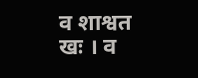व शाश्वत खः । व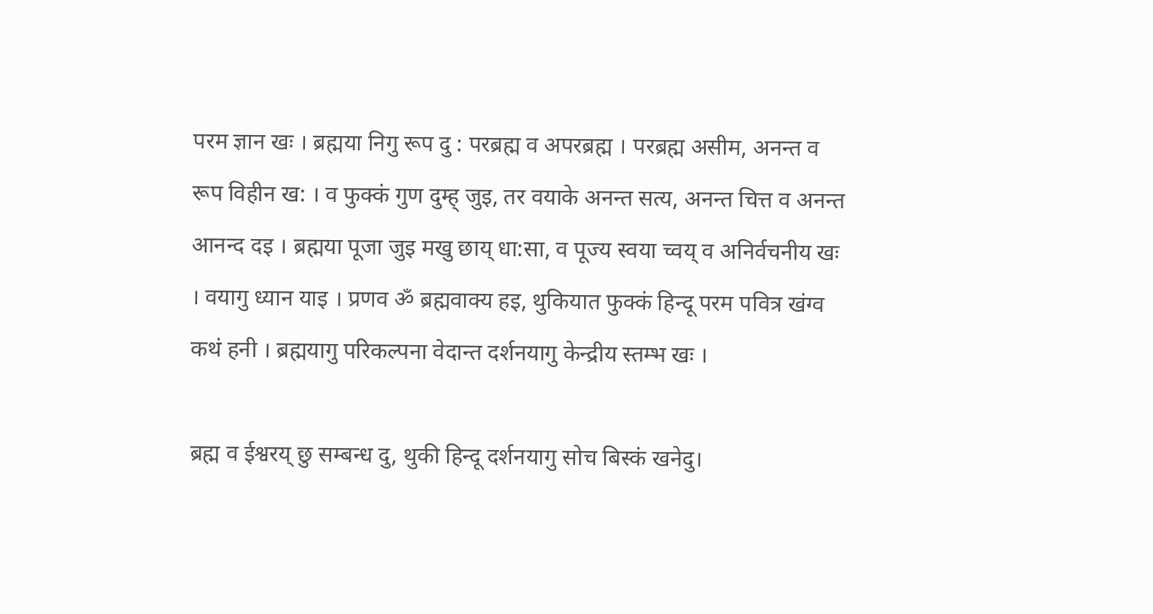परम ज्ञान खः । ब्रह्मया निगु रूप दु : परब्रह्म व अपरब्रह्म । परब्रह्म असीम, अनन्त व रूप विहीन ख: । व फुक्कं गुण दुम्ह् जुइ, तर वयाके अनन्त सत्य, अनन्त चित्त व अनन्त आनन्द दइ । ब्रह्मया पूजा जुइ मखु छाय् धा:सा, व पूज्य स्वया च्वय् व अनिर्वचनीय खः । वयागु ध्यान याइ । प्रणव ॐ ब्रह्मवाक्य हइ, थुकियात फुक्कं हिन्दू परम पवित्र खंग्व कथं हनी । ब्रह्मयागु परिकल्पना वेदान्त दर्शनयागु केन्द्रीय स्तम्भ खः ।

ब्रह्म व ईश्वरय् छु सम्बन्ध दु, थुकी हिन्दू दर्शनयागु सोच बिस्कं खनेदु।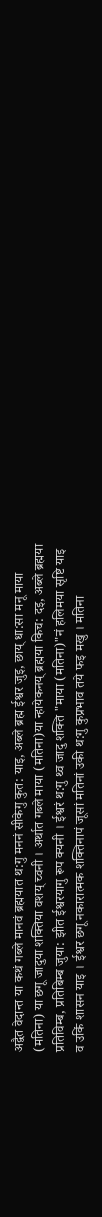अद्वैत वेदान्त या कथं गब्ले मानवं ब्रह्मयात थ:गु मननं सीकेगु कुत: याइ, अब्ले ब्रह्म ईश्वर जुइ, छाय् धा:सा मनू माया (मतिना) या छगू जादुया शक्तिया वशय् च्वनी । अर्थात गब्ले माया (मतिना)या न्हायेकनय् ब्रह्मया किच: दइ, अब्ले ब्रह्मया प्रतिविम्ब, प्रतिबिम्ब जुया: झीत ईश्वरयागु रूप क्यनी । ईश्वरं थ:गु थ्व जादु शक्ति "माया (मतिना)"नं हलिमया सृष्टि याइ व उकिं शासन याइ । ईश्वर छगू नकारात्मक शक्तिनापं जूसां मतिनां उकी थ:गु कुप्रभाव तये फइ मखु । मतिना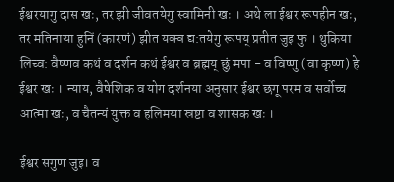ईश्वरयागु दास खः, तर झी जीवतयेगु स्वामिनी खः । अथे ला ईश्वर रूपहीन खः, तर मतिनाया हुनिं (कारणं) झीत यक्व द्य:तयेगु रूपय् प्रतीत जुइ फु । थुकिया लिच्व: वैष्णव कथं व दर्शन कथं ईश्वर व ब्रह्मय् छुं मपा - व विष्णु (वा कृष्ण) हे ईश्वर खः । न्याय, वैषेशिक व योग दर्शनया अनुसार ईश्वर छगू परम व सर्वोच्च आत्मा खः, व चैतन्यं युक्त व हलिमया स्रष्टा व शासक खः ।

ईश्वर सगुण जुइ। व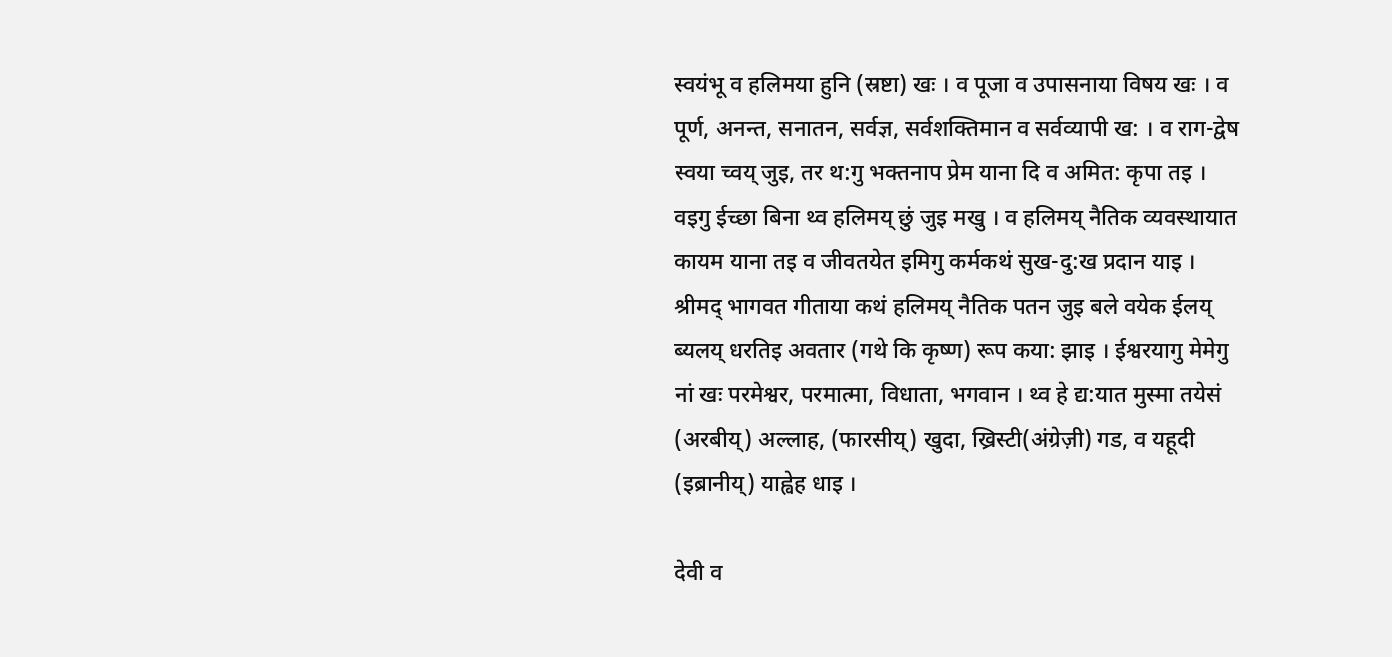स्वयंभू व हलिमया हुनि (स्रष्टा) खः । व पूजा व उपासनाया विषय खः । व पूर्ण, अनन्त, सनातन, सर्वज्ञ, सर्वशक्तिमान व सर्वव्यापी ख: । व राग-द्वेष स्वया च्वय् जुइ, तर थ:गु भक्तनाप प्रेम याना दि व अमित: कृपा तइ । वइगु ईच्छा बिना थ्व हलिमय् छुं जुइ मखु । व हलिमय् नैतिक व्यवस्थायात कायम याना तइ व जीवतयेत इमिगु कर्मकथं सुख-दु:ख प्रदान याइ । श्रीमद् भागवत गीताया कथं हलिमय् नैतिक पतन जुइ बले वयेक ईलय् ब्यलय् धरतिइ अवतार (गथे कि कृष्ण) रूप कया: झाइ । ईश्वरयागु मेमेगु नां खः परमेश्वर, परमात्मा, विधाता, भगवान । थ्व हे द्य:यात मुस्मा तयेसं (अरबीय्) अल्लाह, (फारसीय्) खुदा, ख्रिस्टी(अंग्रेज़ी) गड, व यहूदी (इब्रानीय्) याह्वेह धाइ ।

देवी व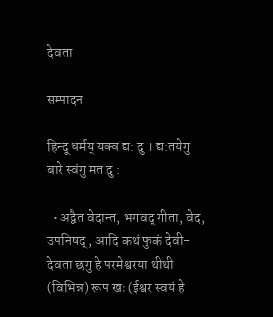देवता

सम्पादन

हिन्दू धर्मय् यक्व द्य: दु । द्य:तयेगु बारे स्वंगु मत दु :

  • अद्वैत वेदान्त, भगवद् गीता, वेद, उपनिषद्, आदि कथं फुकं देवी-देवता छगु हे परमेश्वरया थीथी (विभिन्न) रूप खः (ईश्वर स्वयं हे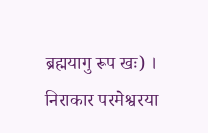ब्रह्मयागु रूप खः) । निराकार परमेश्वरया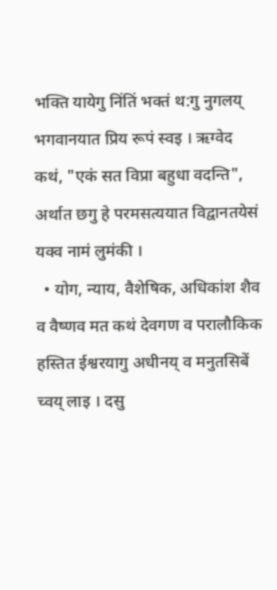भक्ति यायेगु निंतिं भक्तं थ:गु नुगलय् भगवानयात प्रिय रूपं स्वइ । ऋग्वेद कथं, "एकं सत विप्रा बहुधा वदन्ति", अर्थात छगु हे परमसत्ययात विद्वानतयेसं यक्व नामं लुमंकी ।
  • योग, न्याय, वैशेषिक, अधिकांश शैव व वैष्णव मत कथं देवगण व परालौकिक हस्तित ईश्वरयागु अधीनय् व मनुतसिबें च्वय् लाइ । दसु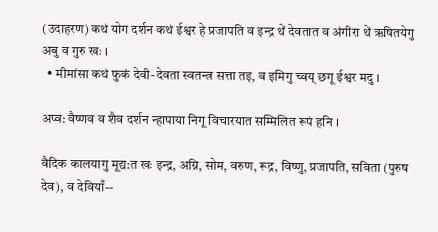(उदाहरण) कथं योग दर्शन कथं ईश्वर हे प्रजापति व इन्द्र थें देवतात व अंगीरा थें ऋषितयेगु अबु व गुरु खः ।
  • मीमांसा कथं फुकं देवी-देवता स्वतन्त्र सत्ता तइ, व इमिगु च्वय् छगू ईश्वर मदु ।

अप्व: वैष्णव व शैव दर्शन न्हापाया निगू विचारयात सम्मिलित रूपं हनि ।

वैदिक कालयागु मूद्य:त खः इन्द्र, अग्नि, सोम, वरुण, रूद्र, विष्णु, प्रजापति, सविता (पुरुष देव), व देवियाँ--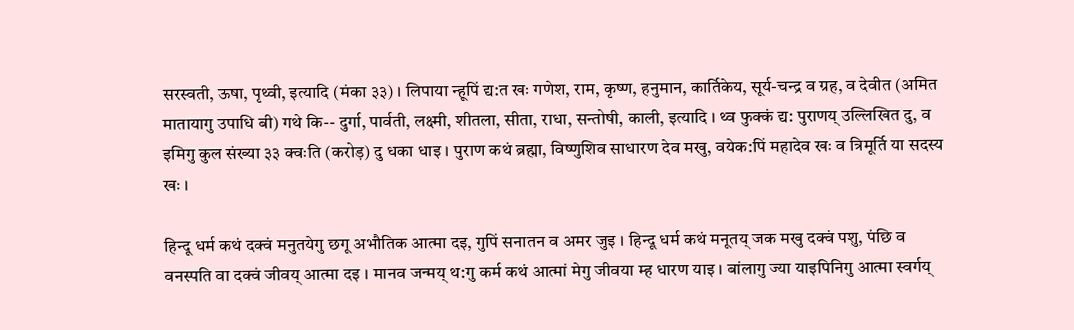सरस्वती, ऊषा, पृथ्वी, इत्यादि (मंका ३३) । लिपाया न्हूपिं द्य:त खः गणेश, राम, कृष्ण, हनुमान, कार्तिकेय, सूर्य-चन्द्र व ग्रह, व देवीत (अमित मातायागु उपाधि बी) गथे कि-- दुर्गा, पार्वती, लक्ष्मी, शीतला, सीता, राधा, सन्तोषी, काली, इत्यादि । थ्व फुक्कं द्य: पुराणय् उल्लिखित दु, व इमिगु कुल संख्या ३३ क्वःति (करोड़) दु धका धाइ । पुराण कथं ब्रह्मा, विष्णुशिव साधारण देव मखु, वयेक:पिं महादेव खः व त्रिमूर्ति या सदस्य खः ।

हिन्दू धर्म कथं दक्वं मनुतयेगु छगू अभौतिक आत्मा दइ, गुपिं सनातन व अमर जुइ । हिन्दू धर्म कथं मनूतय् जक मखु दक्वं पशु, पंछि व वनस्पति वा दक्वं जीवय् आत्मा दइ । मानव जन्मय् थ:गु कर्म कथं आत्मां मेगु जीवया म्ह धारण याइ । बांलागु ज्या याइपिनिगु आत्मा स्वर्गय्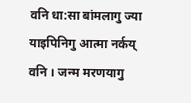वनि धा:सा बांमलागु ज्या याइपिनिगु आत्मा नर्कय् वनि । जन्म मरणयागु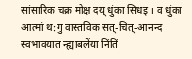सांसारिक चक्र मोक्ष दय् धुंका सिधइ । व धुंका आत्मां थ:गु वास्तविक सत्-चित्-आनन्द स्वभावयात न्ह्याबलेंया निंतिं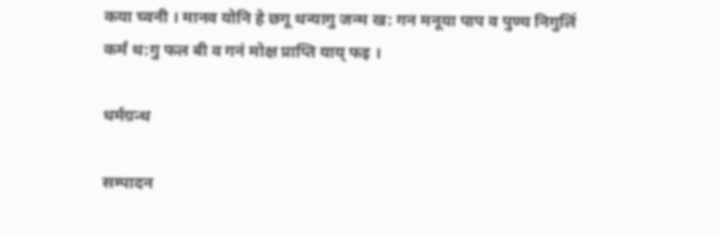कया च्वनी । मानव योनि हे छगू थन्यागु जन्म ख: गन मनूया पाप व पुण्य निगुलिं कर्मं थ:गु फल बी व गनं मोक्ष प्राप्ति याय् फइ ।

धर्मग्रन्थ

सम्पादन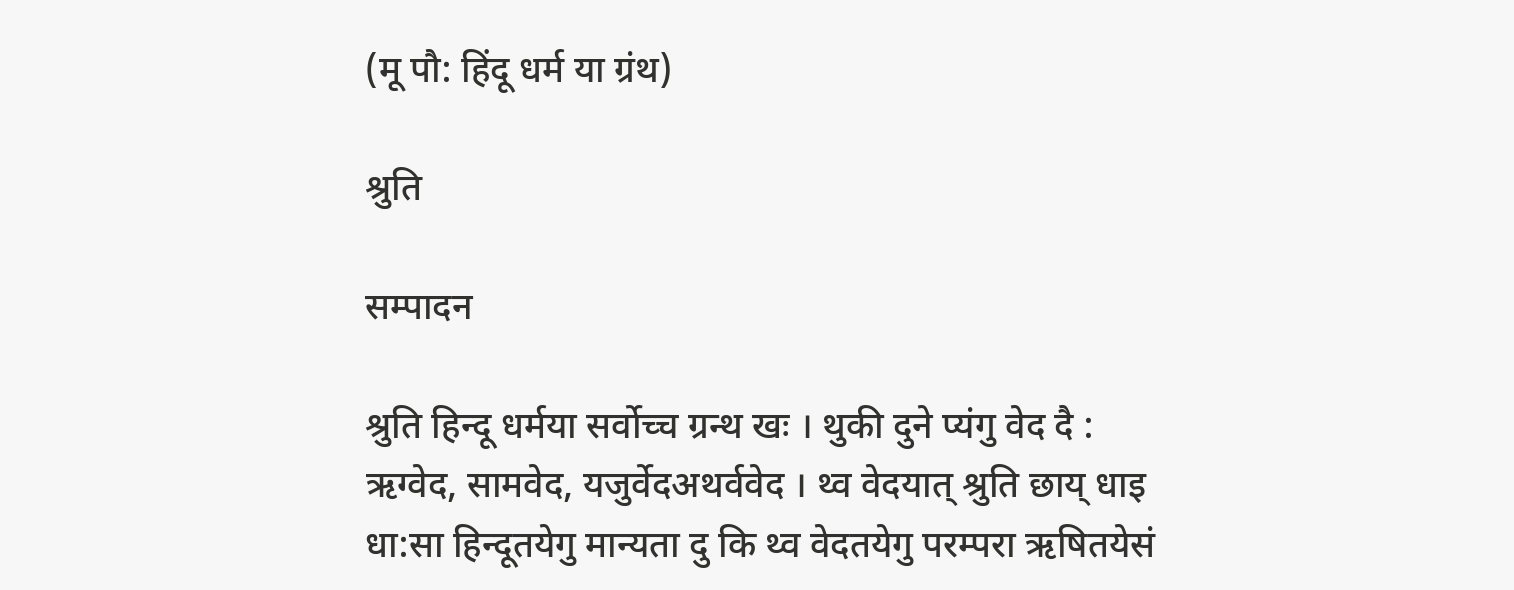(मू पौ: हिंदू धर्म या ग्रंथ)

श्रुति

सम्पादन

श्रुति हिन्दू धर्मया सर्वोच्च ग्रन्थ खः । थुकी दुने प्यंगु वेद दै : ऋग्वेद, सामवेद, यजुर्वेदअथर्ववेद । थ्व वेदयात् श्रुति छाय् धाइ धा:सा हिन्दूतयेगु मान्यता दु कि थ्व वेदतयेगु परम्परा ऋषितयेसं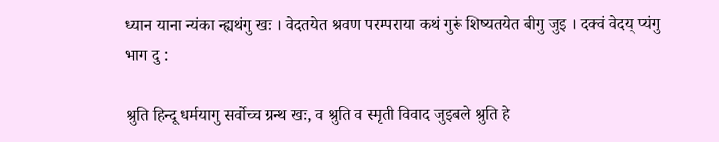ध्यान याना न्यंका न्ह्यथंगु खः । वेदतयेत श्रवण परम्पराया कथं गुरूं शिष्यतयेत बीगु जुइ । दक्वं वेदय् प्यंगु भाग दु :

श्रुति हिन्दू धर्मयागु सर्वोच्च ग्रन्थ खः, व श्रुति व स्मृती विवाद जुइबले श्रुति हे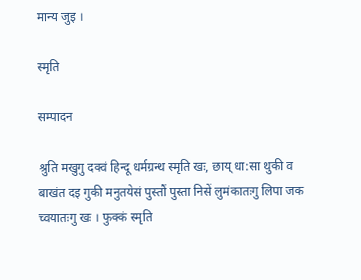मान्य जुइ ।

स्मृति

सम्पादन

श्रुति मखुगु दक्वं हिन्दू धर्मग्रन्थ स्मृति खः, छाय् धा:सा थुकी व बाखंत दइ गुकी मनुतयेसं पुस्तौं पुस्ता निसें लुमंकातःगु लिपा जक च्वयातःगु खः । फुक्कं स्मृति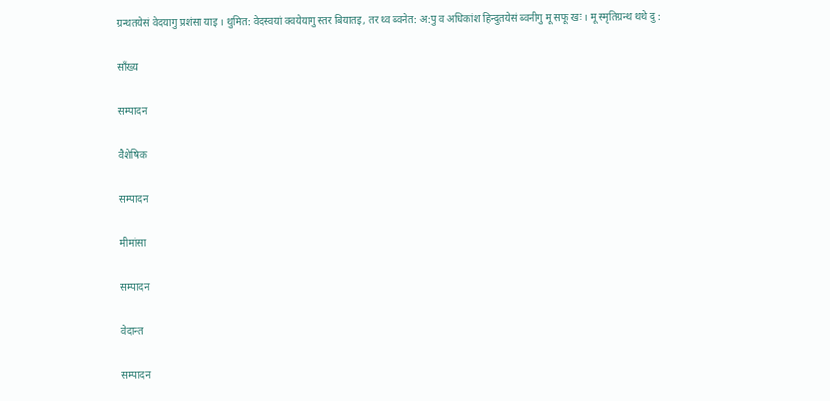ग्रन्थतयेसं वेदयागु प्रशंसा याइ । थुमित: वेदस्वयां क्वयेयागु स्तर बियातइ, तर थ्व ब्वनेत: अ:पु व अधिकांश हिन्दुतयेसं ब्वनीगु मू सफू खः । मू स्मृतिग्रन्थ थथे दु :

साँख्य

सम्पादन

वैशेषिक

सम्पादन

मीमांसा

सम्पादन

वेदान्त

सम्पादन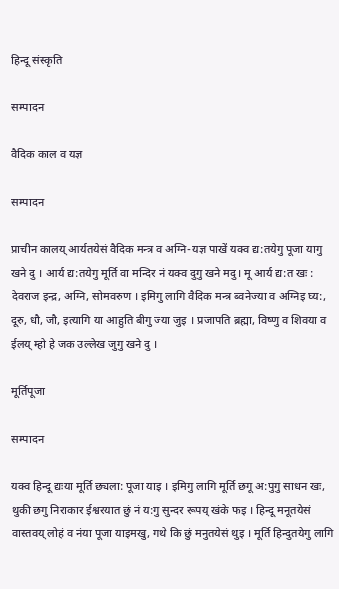हिन्दू संस्कृति

सम्पादन

वैदिक काल व यज्ञ

सम्पादन

प्राचीन कालय् आर्यतयेसं वैदिक मन्त्र व अग्नि-यज्ञ पाखें यक्व द्य:तयेगु पूजा यागु खने दु । आर्य द्य:तयेगु मूर्ति वा मन्दिर नं यक्व दुगु खने मदु। मू आर्य द्य:त खः : देवराज इन्द्र, अग्नि, सोमवरुण । इमिगु लागि वैदिक मन्त्र ब्वनेज्या व अग्निइ घ्य:, दूरु, धौ, जौ, इत्यागि या आहुति बीगु ज्या जुइ । प्रजापति ब्रह्मा, विष्णु व शिवया व ईलय् म्हो हे जक उल्लेख जुगु खने दु ।

मूर्तिपूजा

सम्पादन

यक्व हिन्दू द्यःया मूर्ति छ्यला: पूजा याइ । इमिगु लागि मूर्ति छगू अ:पुगु साधन खः, थुकी छगु निराकार ईश्वरयात छुं नं य:गु सुन्दर रूपय् खंके फइ । हिन्दू मनूतयेसं वास्तवय् लोहं व नंया पूजा याइमखु, गथे कि छुं मनुतयेसं थुइ । मूर्ति हिन्दुतयेगु लागि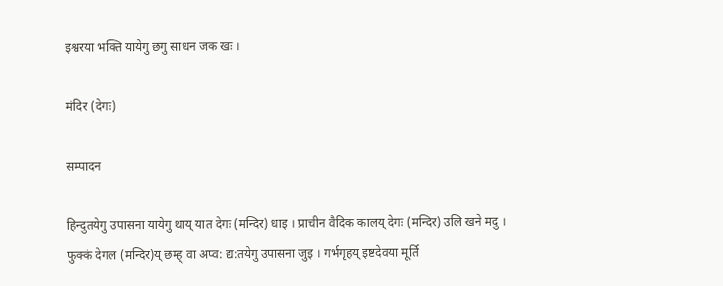इश्वरया भक्ति यायेगु छगु साधन जक खः ।

मंदिर (देगः)

सम्पादन

हिन्दुतयेगु उपासना यायेगु थाय् यात देगः (मन्दिर) धाइ । प्राचीन वैदिक कालय् देगः (मन्दिर) उलि खने मदु । फुक्कं देगल (मन्दिर)य् छम्ह् वा अप्व: द्य:तयेगु उपासना जुइ । गर्भगृहय् इष्टदेवया मूर्ति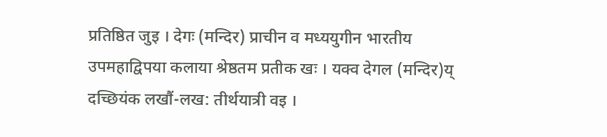प्रतिष्ठित जुइ । देगः (मन्दिर) प्राचीन व मध्ययुगीन भारतीय उपमहाद्विपया कलाया श्रेष्ठतम प्रतीक खः । यक्व देगल (मन्दिर)य् दच्छियंक लखौं-लख: तीर्थयात्री वइ ।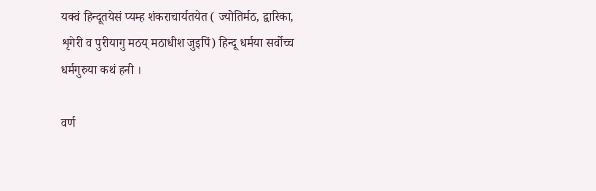यक्वं हिन्दूतयेसं प्यम्ह शंकराचार्यतयेत ( ज्योतिर्मठ, द्वारिका, शृगेरी व पुरीयागु मठय् मठाधीश जुइपिं) हिन्दू धर्मया सर्वोच्च धर्मगुरुया कथं हनी ।

वर्ण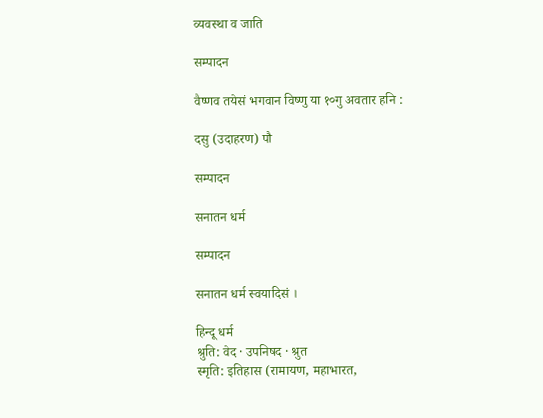व्यवस्था व जाति

सम्पादन

वैष्णव तयेसं भगवान विष्णु या १०गु अवतार हनि :

दसु (उदाहरण) पौ

सम्पादन

सनातन धर्म

सम्पादन

सनातन धर्म स्वयादिसं ।

हिन्दू धर्म
श्रुति: वेद · उपनिषद · श्रुत
स्मृति: इतिहास (रामायण, महाभारत,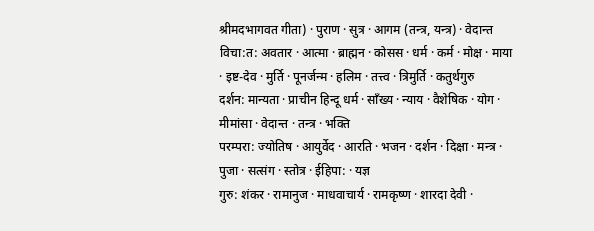श्रीमदभागवत गीता) · पुराण · सुत्र · आगम (तन्त्र, यन्त्र) · वेदान्त
विचा:त: अवतार · आत्मा · ब्राह्मन · कोसस · धर्म · कर्म · मोक्ष · माया · इष्ट-देव · मुर्ति · पूनर्जन्म · हलिम · तत्त्व · त्रिमुर्ति · कतुर्थगुरु
दर्शन: मान्यता · प्राचीन हिन्दू धर्म · साँख्य · न्याय · वैशेषिक · योग · मीमांसा · वेदान्त · तन्त्र · भक्ति
परम्परा: ज्योतिष · आयुर्वेद · आरति · भजन · दर्शन · दिक्षा · मन्त्र · पुजा · सत्संग · स्तोत्र · ईहिपा: · यज्ञ
गुरु: शंकर · रामानुज · माधवाचार्य · रामकृष्ण · शारदा देवी ·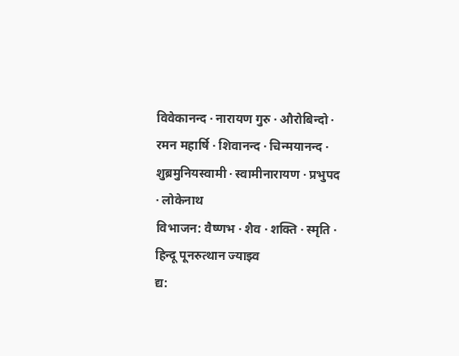विवेकानन्द · नारायण गुरु · औरोबिन्दो · रमन महार्षि · शिवानन्द · चिन्‍मयानन्‍द · शुब्रमुनियस्वामी · स्वामीनारायण · प्रभुपद · लोकेनाथ
विभाजन: वैष्णभ · शैव · शक्ति · स्मृति · हिन्दू पूनरुत्थान ज्याझ्व
द्य: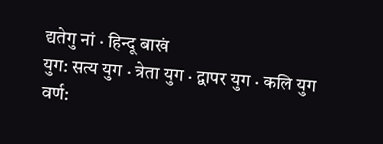द्यतेगु नां · हिन्दू बाखं
युग: सत्य युग · त्रेता युग · द्वापर युग · कलि युग
वर्ण: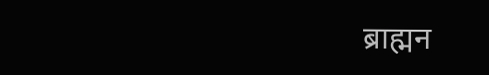ब्राह्मन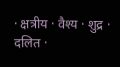· क्षत्रीय · वैश्य · शुद्र · दलित ·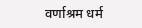वर्णाश्रम धर्म